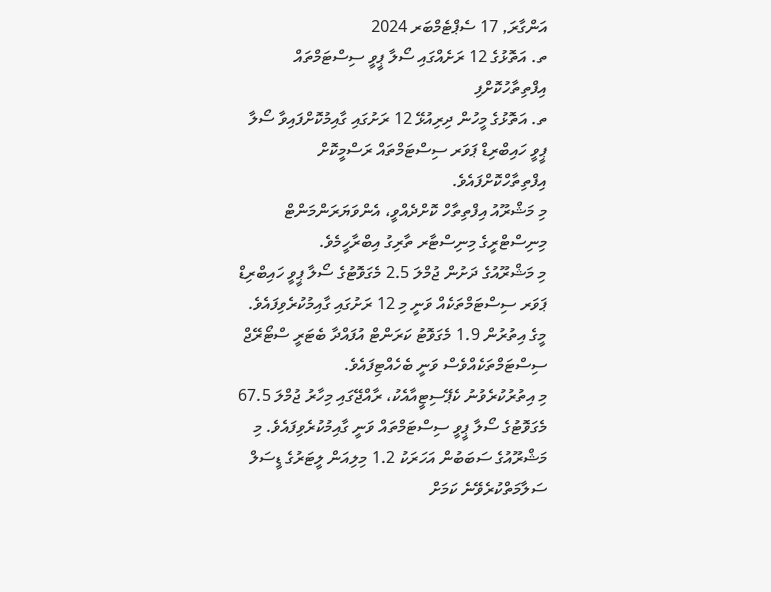އަންގާރަ, 17 ސެޕްޓެމްބަރ 2024
ތ. އަތޮޅުގެ 12 ރަށެއްގައި ސޯލާ ޕީވީ ސިސްޓަމްތައް އިފްތިތާހުކޮށްފި
ތ. އަތޮޅުގެ މީހުން ދިރިއުޅޭ 12 ރަށުގައި ގާއިމުކޮށްފައިވާ ސޯލާ ޕީވީ ހައިބްރިޑް ޕަވަރ ސިސްޓަމްތައް ރަސްމީކޮށް އިފްތިތާހްކޮށްފައެވެ.
މި މަޝްރޫއު އިފްތިތާހް ކޮށްދެއްވީ، އެންވަޔަރަންމަންޓް މިނިސްޓްރީގެ މިނިސްޓާރ ތާރިގު އިބްރާހީމެވެ.
މި މަޝްރޫއުގެ ދަށުން ޖުމްލަ 2.5 މެގަވޮޓުގެ ސޯލާ ޕީވީ ހައިބްރިޑް ޕަވަރ ސިސްޓަމްތަކެއް ވަނީ މި 12 ރަށުގައި ގާއިމުކުރެވިފައެވެ. މީގެ އިތުރުން 1.9 މެގަވޮޓު ކަރަންޓް އުފައްދާ ބެޓަރީ ސްޓޯރޭޖް ސިސްޓަމްތަކެއްވެސް ވަނީ ބެހެއްޓިފައެވެ.
މި އިތުރުކުރެވުނު ކެޕޭސިޓީއާއެކު، ރާއްޖޭގައި މިހާރު ޖުމްލަ 67.5 މެގަވޮޓުގެ ސޯލާ ޕީވީ ސިސްޓަމްތައް ވަނީ ގާއިމުކުރެވިފައެވެ. މި މަޝްރޫއުގެ ސަބަބުން އަހަރަކު 1.2 މިލިއަން ލީޓަރުގެ ޑީސަލް ސަލާމަތްކުރެވޭނެ ކަމަށް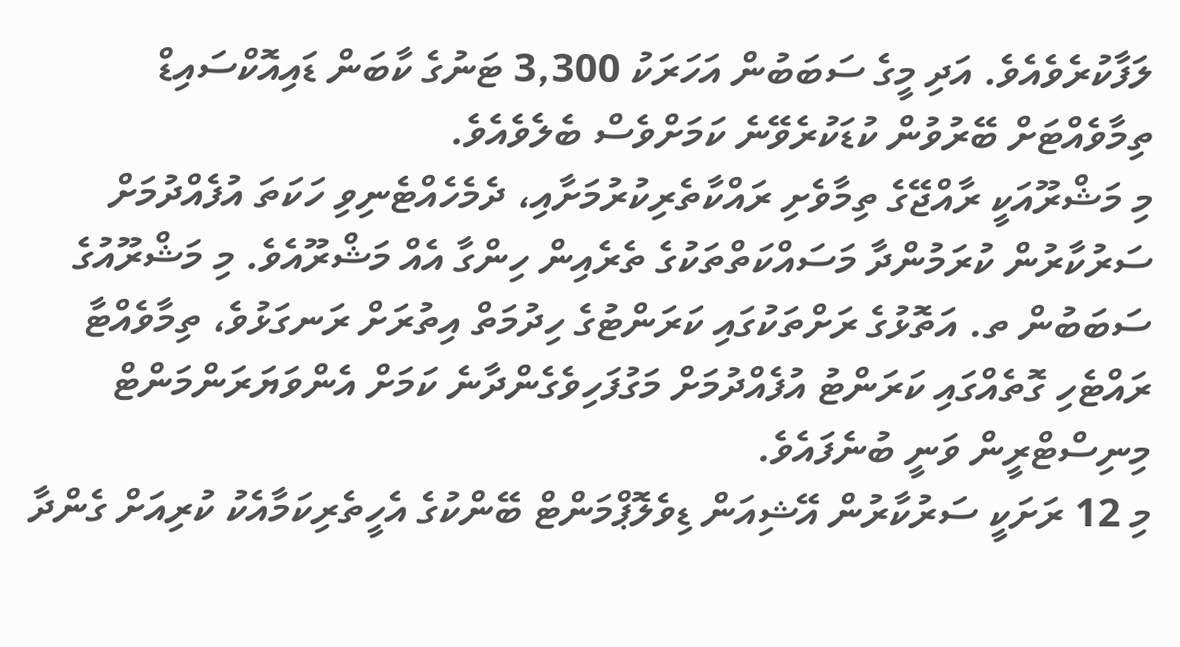ލަފާކުރެވެއެވެ. އަދި މީގެ ސަބަބުން އަހަރަކު 3,300 ޓަނުގެ ކާބަން ޑައިއޮކްސައިޑް ތިމާވެއްޓަށް ބޭރުވުން ކުޑަކުރެވޭނެ ކަމަށްވެސް ބެލެވެއެވެ.
މި މަޝްރޫއަކީ ރާއްޖޭގެ ތިމާވެށި ރައްކާތެރިކުރުމަށާއި، ދެމެހެއްޓެނިވި ހަކަތަ އުފެއްދުމަށް ސަރުކާރުން ކުރަމުންދާ މަސައްކަތްތަކުގެ ތެރެއިން ހިންގާ އެއް މަޝްރޫއެވެ. މި މަޝްރޫއުގެ ސަބަބުން ތ. އަތޮޅުގެ ރަށްތަކުގައި ކަރަންޓުގެ ހިދުމަތް އިތުރަށް ރަނގަޅުވެ، ތިމާވެއްޓާ ރައްޓެހި ގޮތެއްގައި ކަރަންޓު އުފެއްދުމަށް މަގުފަހިވެގެންދާނެ ކަމަށް އެންވަޔަރަންމަންޓް މިނިސްޓްރީން ވަނީ ބުނެފައެވެ.
މި 12 ރަށަކީ ސަރުކާރުން އޭޝިއަން ޑިވެލޮޕްމަންޓް ބޭންކުގެ އެހީތެރިކަމާއެކު ކުރިއަށް ގެންދާ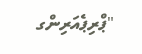"ޕްރިޕެއަރިންގ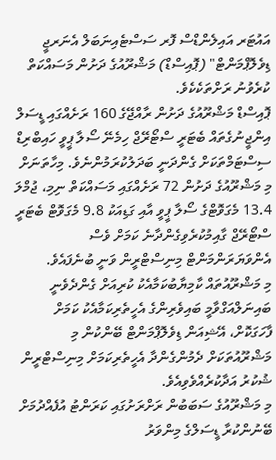އައުޓަރ އައިލެންޑްސް ފޮރ ސަސްޓެއިނަބަލް އެނަރޖީ ޑިވެލޮޕްމަންޓް" (ޕޮއިސްޑް) މަޝްރޫއުގެ ދަށުން މަސައްކަތް ކުރެވުނު ރަށްތަކެކެވެ.
ޕޮއިސްޑް މަޝްރޫއުގެ ދަށުން ރާއްޖޭގެ 160 ރަށެއްގައި ޑީސަލް އިންޖީނުގެތައް ބެޓަރީ ސްޓޯރޭޖް ހިމެނޭ ސޯލާ ޕީވީ ހައިބްރިޑް ސިސްޓަމްތަކަށް ގެންދަނީ ބަދަލުކުރަމުންނެވެ. މިހާތަނަށް މި މަޝްރޫއުގެ ދަށުން 72 ރަށެއްގައި މަސައްކަތް ނިމި، ޖުމްލަ 13.4 މެގަވޮޓްގެ ސޯލާ ޕީވީ އާއި ގަޑިއަކު 9.8 މެގަވޮޓް ބެޓަރީ ސްޓޯރޭޖް ގާއިމުކުރެވިގެންދާނެ ކަމަށް ވެސް އެންވަޔަރަންމަންޓް މިނިސްޓްރީން ވަނީ ބުނެފައެވެ.
މި މަޝްރޫއުތައް ކާމިޔާބުކަމާއެކު ކުރިއަށް ގެންދެވެނީ ބައިނަލްއަގްވާމީ ބައިވެރިންގެ އެހީތެރިކަމާއެކު ކަމަށް ފާހަގަކޮށް، އޭޝިއަން ޑިވެލޮޕްމަންޓް ބޭންކުން މި މަޝްރޫއުތަކަށް ދެމުންގެންދާ އެހީތެރިކަމަށް މިނިސްޓްރީން ޝުކުރު އަދާކުރެއްވެވިއެވެ.
މި މަޝްރޫއުގެ ސަބަބުން ރަށްރަށުގައި ކަރަންޓު އުފެއްދުމަށް ބޭނުންކުރާ ޑީސަލްގެ މިންވަރު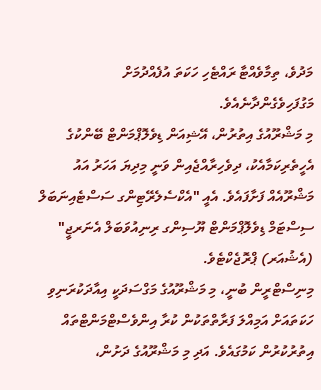މަދުވެ، ތިމާވެއްޓާ ރައްޓެހި ހަކަތަ އުފެއްދުމަށް މަގުފަހިވެގެންދާނެއެވެ.
މި މަޝްރޫއުގެ އިތުރުން، އޭޝިއަން ޑިވެލޮޕްމަންޓް ބޭންކުގެ އެހީތެރިކަމާއެކު، ދިވެހިރާއްޖެއިން ވަނީ މިދިޔަ އަހަރު އައު މަޝްރޫއެއް ފަށާފައެވެ. އެއީ "އެކްސެލެރޭޓިންގ ސަސްޓެއިނަބަލް ސިސްޓަމް ޑިވެލޮޕްމަންޓް ޔޫސިންގ ރިނިއުވަބަލް އެނަރޖީ" (އެޝުއަރ) ޕްރޮޖެކްޓެވެ.
މިނިސްޓްރީން ބުނީ، މި މަޝްރޫއުގެ މަގްސަދަކީ އިއާދަކުރަނިވި ހަކަތައަށް އަމިއްލަ ފަރާތްތަކުން ކުރާ އިންވެސްޓްމަންޓްތައް އިތުރުކުރުން ކަމުގައެވެ. އަދި މި މަޝްރޫއުގެ ދަށުން،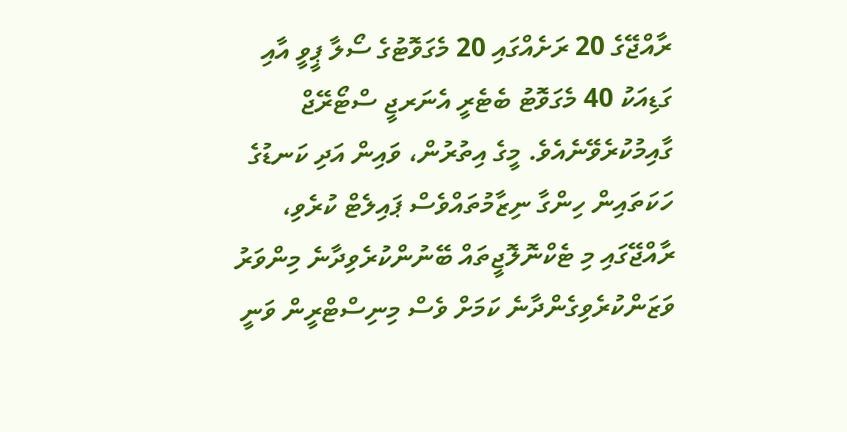ރާއްޖޭގެ 20 ރަށެއްގައި 20 މެގަވޮޓުގެ ސޯލާ ޕީވީ އާއި ގަޑިއަކު 40 މެގަވޮޓު ބެޓެރީ އެނަރޖީ ސްޓޯރޭޖް ގާއިމުކުރެވޭނެއެވެ. މީގެ އިތުރުން، ވައިން އަދި ކަނޑުގެ ހަކަތައިން ހިންގާ ނިޒާމުތައްވެސް ޕައިލެޓް ކުރެވި، ރާއްޖޭގައި މި ޓެކްނޮލޮޖީތައް ބޭނުންކުރެވިދާނެ މިންވަރު ވަޒަންކުރެވިގެންދާނެ ކަމަށް ވެސް މިނިސްޓްރީން ވަނީ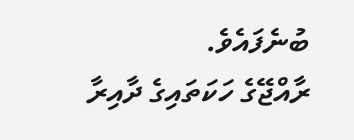ބުނެފައެވެ.
ރާއްޖޭގެ ހަކަތައިގެ ދާއިރާ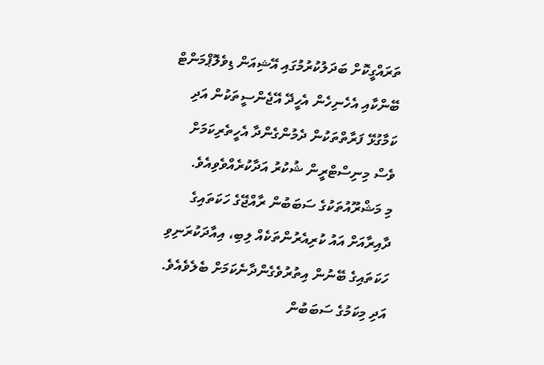ތަރައްގީކޮށް ބަދަލުކުރުމުގައި އޭޝިއަން ޑިވެލޮޕްމަންޓް ބޭންކާއި އެހެނިހެން އެހީދޭ އޭޖެންސީތަކުން އަދި ކަމާގުޅޭ ފަރާތްތަކުން ދެމުންގެންދާ އެހީތެރިކަމަށް ވެސް މިނިސްޓްރީން ޝުކުރު އަދާކުރެއްވެވިއެވެ.
މި މަޝްރޫއުތަކުގެ ސަބަބުން ރާއްޖޭގެ ހަކަތައިގެ ދާއިރާއަށް އައު ކުރިއެރުންތަކެއް ލިބި، އިއާދަކުރަނިވި ހަކަތައިގެ ބޭނުން އިތުރުވެގެންދާނެކަމަށް ބެލެވެއެވެ. އަދި މިކަމުގެ ސަބަބުން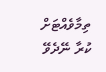ތިމާވެއްޓަށް ކުރާ ނޭދެވޭ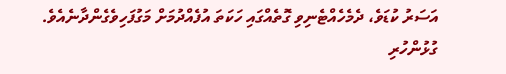އަސަރު ކުޑަވެ، ދެމެހެއްޓެނިވި ގޮތެއްގައި ހަކަތަ އުފެއްދުމަށް މަގުފަހިވެގެންދާނެއެވެ.
ގުޅުންހުރި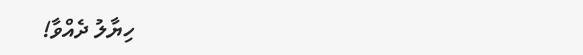ހިޔާލު ދެއްވާ!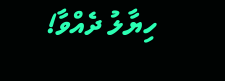ހިޔާލު ދެއްވާ!